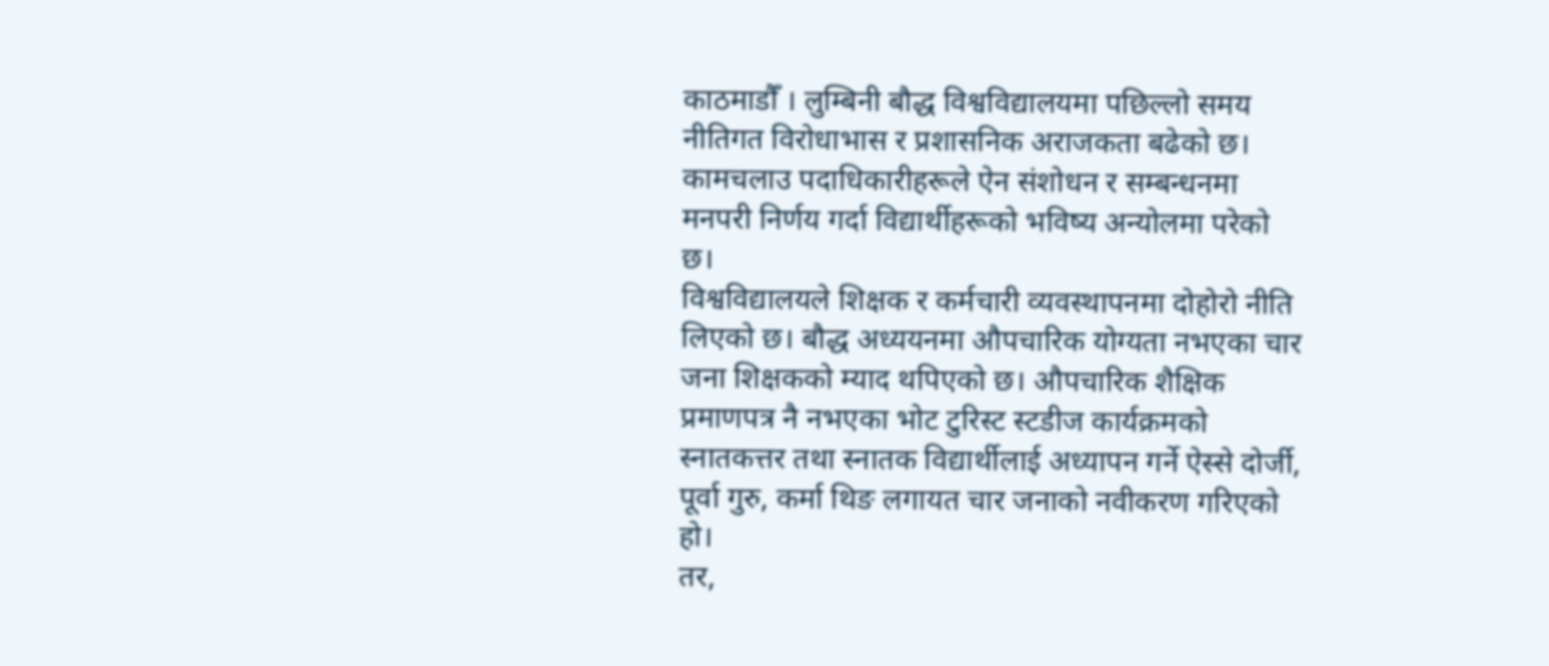काठमाडौँ । लुम्बिनी बौद्ध विश्वविद्यालयमा पछिल्लो समय नीतिगत विरोधाभास र प्रशासनिक अराजकता बढेको छ। कामचलाउ पदाधिकारीहरूले ऐन संशोधन र सम्बन्धनमा मनपरी निर्णय गर्दा विद्यार्थीहरूको भविष्य अन्योलमा परेको छ।
विश्वविद्यालयले शिक्षक र कर्मचारी व्यवस्थापनमा दोहोरो नीति लिएको छ। बौद्ध अध्ययनमा औपचारिक योग्यता नभएका चार जना शिक्षकको म्याद थपिएको छ। औपचारिक शैक्षिक प्रमाणपत्र नै नभएका भोट टुरिस्ट स्टडीज कार्यक्रमको स्नातकत्तर तथा स्नातक विद्यार्थीलाई अध्यापन गर्ने ऐस्से दोर्जी, पूर्वा गुरु, कर्मा थिङ लगायत चार जनाको नवीकरण गरिएको हो।
तर,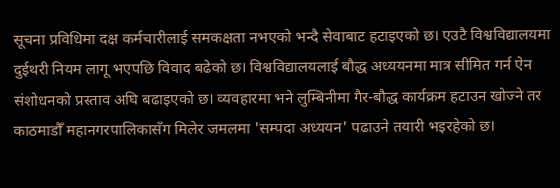सूचना प्रविधिमा दक्ष कर्मचारीलाई समकक्षता नभएको भन्दै सेवाबाट हटाइएको छ। एउटै विश्वविद्यालयमा दुईथरी नियम लागू भएपछि विवाद बढेको छ। विश्वविद्यालयलाई बौद्ध अध्ययनमा मात्र सीमित गर्न ऐन संशोधनको प्रस्ताव अघि बढाइएको छ। व्यवहारमा भने लुम्बिनीमा गैर-बौद्ध कार्यक्रम हटाउन खोज्ने तर काठमाडौँ महानगरपालिकासँग मिलेर जमलमा 'सम्पदा अध्ययन' पढाउने तयारी भइरहेको छ।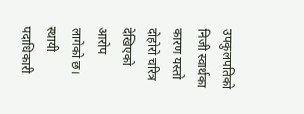उपकुलपतिको निजी स्वार्थका कारण यस्तो दोहोरो चरित्र देखिएको आरोप लागेको छ। स्थायी पदाधिकारी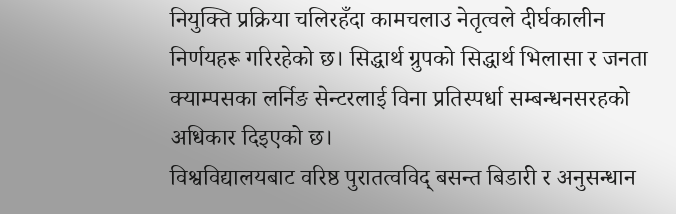नियुक्ति प्रक्रिया चलिरहँदा कामचलाउ नेतृत्वले दीर्घकालीन निर्णयहरू गरिरहेको छ। सिद्धार्थ ग्रुपको सिद्धार्थ भिलासा र जनता क्याम्पसका लर्निङ सेन्टरलाई विना प्रतिस्पर्धा सम्बन्धनसरहको अधिकार दिइएको छ।
विश्वविद्यालयबाट वरिष्ठ पुरातत्वविद् बसन्त बिडारी र अनुसन्धान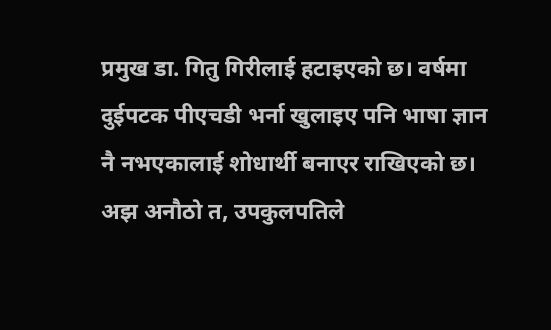प्रमुख डा. गितु गिरीलाई हटाइएको छ। वर्षमा दुईपटक पीएचडी भर्ना खुलाइए पनि भाषा ज्ञान नै नभएकालाई शोधार्थी बनाएर राखिएको छ।
अझ अनौठो त, उपकुलपतिले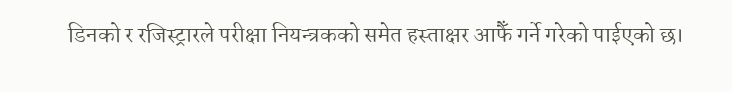डिनको र रजिस्ट्रारले परीक्षा नियन्त्रकको समेत हस्ताक्षर आफैँ गर्ने गरेको पाईएको छ।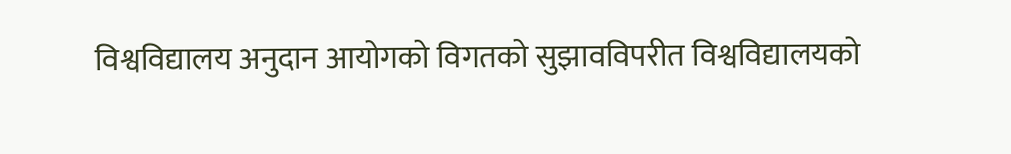विश्वविद्यालय अनुदान आयोगको विगतको सुझावविपरीत विश्वविद्यालयको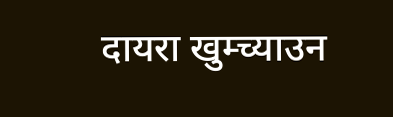दायरा खुम्च्याउन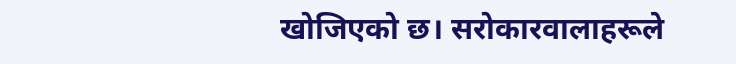खोजिएको छ। सरोकारवालाहरूले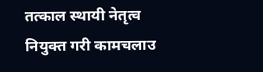तत्काल स्थायी नेतृत्व नियुक्त गरी कामचलाउ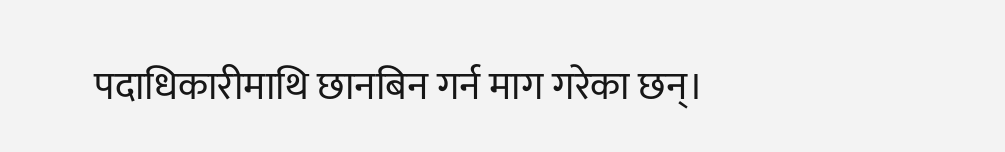पदाधिकारीमाथि छानबिन गर्न माग गरेका छन्।